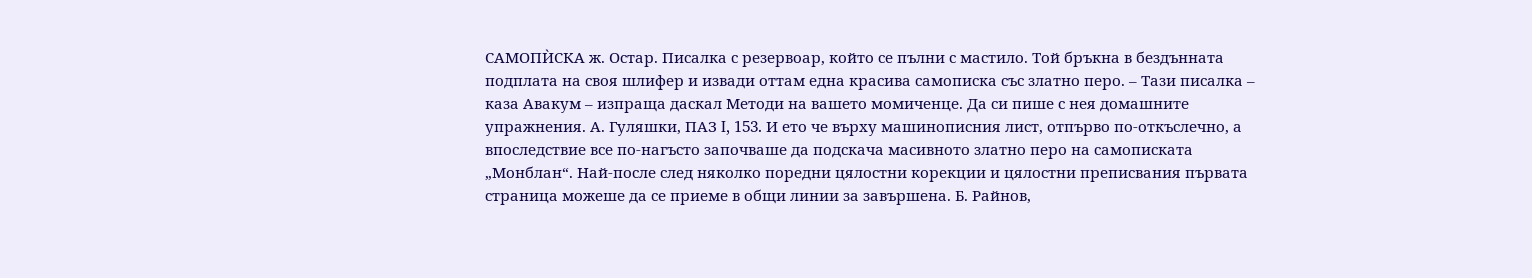САМОПЍСКА ж. Остар. Писалка с резервоар, който се пълни с мастило. Той бръкна в бездънната подплата на своя шлифер и извади оттам една красива самописка със златно перо. – Тази писалка – каза Авакум – изпраща даскал Методи на вашето момиченце. Да си пише с нея домашните упражнения. А. Гуляшки, ПАЗ I, 153. И ето че върху машинописния лист, отпърво по-откъслечно, а впоследствие все по-нагъсто започваше да подскача масивното златно перо на самописката „Монблан“. Най-после след няколко поредни цялостни корекции и цялостни преписвания първата страница можеше да се приеме в общи линии за завършена. Б. Райнов,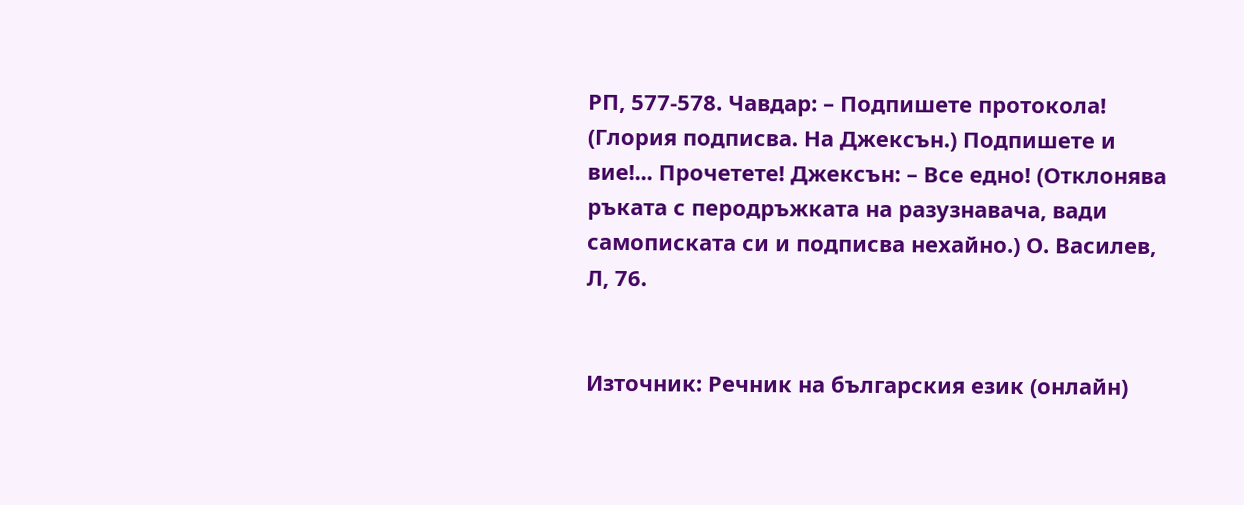РП, 577-578. Чавдар: – Подпишете протокола! (Глория подписва. На Джексън.) Подпишете и вие!... Прочетете! Джексън: – Все едно! (Отклонява ръката с перодръжката на разузнавача, вади самописката си и подписва нехайно.) О. Василев, Л, 76.


Източник: Речник на българския език (онлайн)